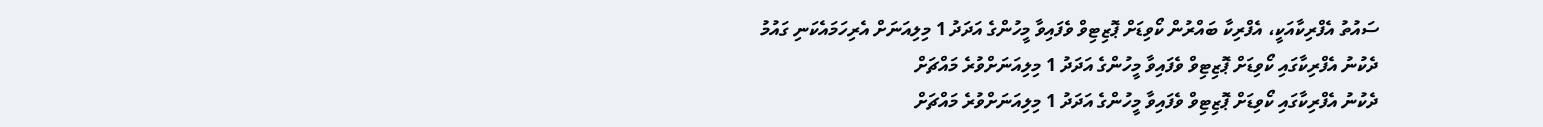ސައުތު އެފްރިކާއަކީ، އެފްރިކާ ބައްރުން ކޯވިޑަށް ޕޮޒިޓިވް ވެފައިވާ މީހުންގެ އަދަދު 1 މިލިއަނަށް އެރިހަމައެކަނި ގައުމު
ދެކުނު އެފްރިކާގައި ކޯވިޑަށް ޕޮޒިޓިވް ވެފައިވާ މީހުންގެ އަދަދު 1 މިލިއަނަށްވުރެ މައްޗަށް
ދެކުނު އެފްރިކާގައި ކޯވިޑަށް ޕޮޒިޓިވް ވެފައިވާ މީހުންގެ އަދަދު 1 މިލިއަނަށްވުރެ މައްޗަށް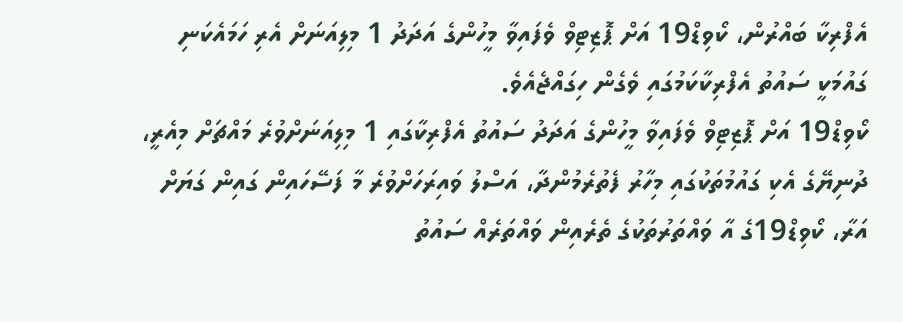އެފްރިކާ ބައްރުން، ކޯވިޑް19 އަށް ޕޮޒިޓިވް ވެފައިވާ މީހުންގެ އަދަދު 1 މިލިއަނަށް އެރި ހަމައެކަނި ގައުމަކީ ސައުތު އެފްރިކާކަމުގައި ވެގެން ހިގައްޖެއެވެ.
ކޯވިޑް19 އަށް ޕޮޒިޓިވް ވެފައިވާ މީހުންގެ އަދަދު ސައުތު އެފްރިކާގައި 1 މިލިއަނަށްވުރެ މައްޗަށް މިއެރީ، ދުނިޔޭގެ އެކި ގައުމުތަކުގައި މިހާރު ފެތުރެމުންދާ، އަސްލު ވައިރަހަށްވުރެ މާ ފަސޭހައިން ގައިން ގަޔަށް އަރާ، ކޯވިޑް19ގެ އާ ވައްތަރުތަކުގެ ތެރެއިން ވައްތަރެއް ސައުތު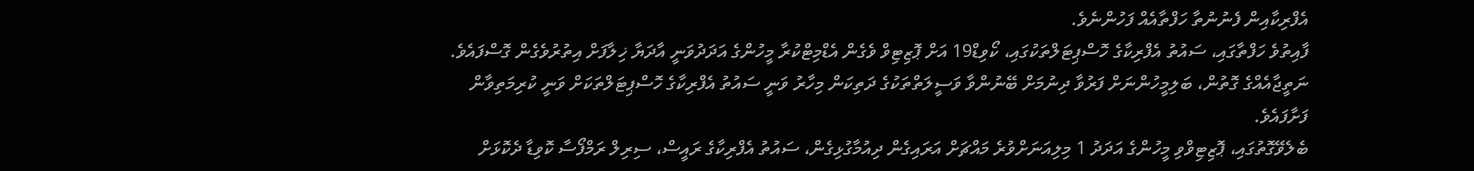އެފްރިކާއިން ފެނުނުތާ ހަފްތާއެއް ފަހުންނެވެ.
ފާއިތުވެ ހަފްތާގައި، ސައުތު އެފްރިކާގެ ހޮސްޕިޓަލްތަކުގައި، ކޯވިޑް19 އަށް ޕޮޒިޓިވް ވެގެން އެޑްމިޓްކުރާ މީހުންގެ އަދަދުވަނީ އާދަޔާ ޚިލާފަށް އިތުރުވެގެން ގޮސްފައެވެ. ނަތީޖާއެއްގެ ގޮތުން، ބަލިމީހުންނަށް ފަރުވާ ދިނުމަށް ބޭނުންވާ ވަސީލަތްތަކުގެ ދަތިކަން މިހާރު ވަނީ ސައުތު އެފްރިކާގެ ހޮސްޕިޓަލްތަކަށް ވަނީ ކުރިމަތިވާން ފަށާފައެވެ.
ބެލެވޭގޮތުގައި، ޕޮޒިޓިވްވި މީހުންގެ އަދަދު 1 މިލިއަނަށްވުރެ މައްޗަށް އަރައިގެން ދިއުމާގުޅިގެން، ސައުތު އެފްރިކާގެ ރައީސް، ސިރިލް ރަމްފޯސާ ކޮވިޑާ ދެކޮޅަށް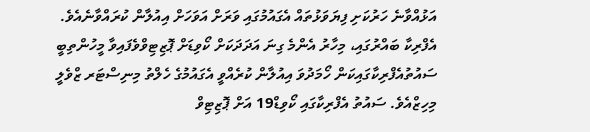އަޅުއްވާނެ ހަރުކަށި ފިޔަވަޅުތައް އެގައުމުގައި ވަރަށް އަވަހަށް އިއުލާން ކުރައްވާނެއެވެ.
އެފްރިކާ ބައްރުގައި، މިހާރު އެންމެ ގިނަ އަދަދަކަށް ކޯވިޑަށް ޕޮޒިޓިވްވެފައިވާ މީހުންތިބީ ސައުތުއެފްރިކާގައިކަން ހޯމަދުވަ އިއުލާން ކުރެއްވީ އެގައުމުގެ ހެލްތު މިނިސްޓަރ ޒްވެލީ މިހިޒްއެވެ. ސައުތު އެފްރިކާގައި ކޯވިޑް19 އަށް ޕޮޒިޓިވް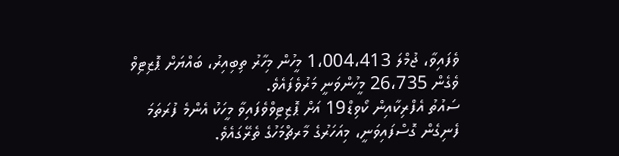ވެފައިވާ، ޖުމްލަ 1،004،413 މީހުން މިހާރު ތިބިއިރު، ބައްޔަށް ޕޮޒިޓިވް ވެގެން 26،735 މީހުންވަނީ މަރުވެފައެވެ.
ސައުތު އެފްރިކާއިން ކޯވިޑް19 އަށް ޕޮޒިޓިވްވެފައިވާ މީހަކު އެންމެ ފުރަތަމަ ފެނިގެން ގޮސްފައިވަނީ، މިއަހަރުގެ މާރޗްމަހުގެ ތެރޭގައެވެ.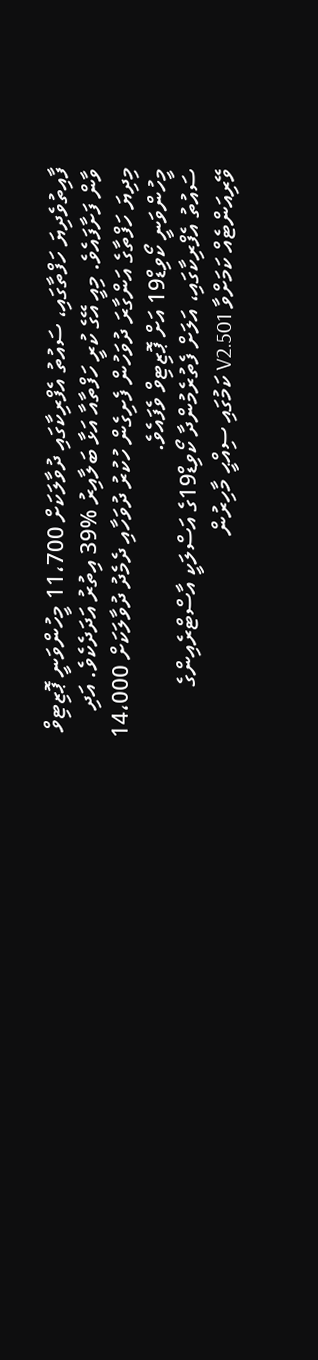ފާއިތުވެދިޔަ ހަފްތާގައި، ސައުތު އެފްރިކާގައި ދުވާލަކަށް 11،700 މީހުންވަނީ ޕޮޒިޓިވް ވާން ފަށާފައެވެ. މިއީ އޭގެ ކުރީ ހަފްތާއާ އަޅާ ބަލާއިރު %39 އިތުރު އަދަދެކެވެ. އަދި މިދިޔަ ހަފްތާގެ އަންގާރަ ދުވަހުން ފެށިގެން ހުކުރު ދުވަހާއި ދެމެދު ދުވާލަކަށް 14،000 މީހުންވަނީ ކޯވިޑް19 އަށް ޕޮޒިޓިވް ވެފައެވެ.
ސައުތު އެފްރިކާގައި، އަލަށް ފެތުރެމުންދާ ކޯވިޑް19ގެ އަސްލަކީ އާސްޓްރެއިންގެ ވޭރިއަންޓެއް ކަމަށްވާ 501.V2 ކަމުގައި ސިއްޙީ މާހިރުން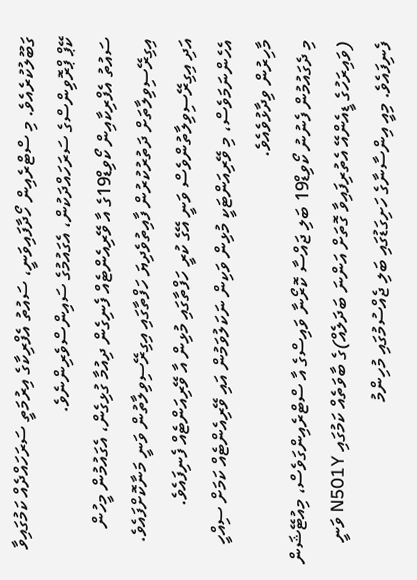ގަބޫލުކުރެއެވެ. މި ސްޓްރެއިން ހޯދާފައިވަނީ، ސައުތު އެފްރިކާގެ އިރުމަތީ ސަރަހައްދެއް ކަމުގައިވާ ކޭޕް ޕްރޮވިންސްގެ ސަރަހައްދަކުން، އެގައުމުގެ ސައިންސްވެރިންނެވެ.
ސައުތު އެފްރިކާއިން ކޯވިޑް19ގެ އާ ވޭރިއެންޓެއް ފެނިގެން ދިއުމާ ގުޅިގެން، އެގައުމުން މީހުން އިގިރޭސިވިލާތަށް ދަތުރުކުރުން ފާއިތުވެދިޔަ ހަފްތާގައި އިގިރޭސިވިލާތުން ވަނީ މަނާކޮށްފައެވެ. އަދި އިގިރޭސިވިލާތުންވެސް ވަނީ އޭގެ ކުރީ ހަފްތާގައި މުޅިން އާ ވޭރިއަންޓެއް ފެނިފައެވެ. އެހެންނަމަވެސް، މި ވޭރިއަންޓަކީ މުޅިން ވަކިން ނަކަލުވަމުން އައި ވޭރިއެންޓެއް ކަމަށް ސިއްހީ މާހިރުން ވިދާޅުވެއެވެ.
މި ދެގައުމުން ފެނުނު ކޯވިޑް19 ބަލި ޖައްސާ ކޮރޯނާ ވައިސްގެ އާ ސްޓްރެއިންގަވެސް، މިއުޓޭޝަން (ވައިރަހުގެ ޑީއެންއޭ އެތުރިފައިވާ ގޮތަށް އަންނަ ބަދަލެއް)ގެ ބާވަތެއް ކަމުގައި N501Y ވަނީ ފެނިފައެވެ. މިއީ އިންސާނާގެ ހަށިގަޑުގައި ބަލި ޖެއްސުމުގައި މުހިންމު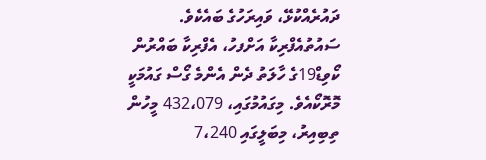ދައުރެއްކުޅޭ، ވައިރަހުގެ ބައެކެވެ.
ސައުތުއެފްރިކާ އަށްފހު، އެފްރިކާ ބައްރުން ކޯވިޑް19ގެ ހާލަތު ދެން އެންމެ ގޯސް ގައުމަކީ މޮރޮކޯއެވެ. މިގައުމުގައި، 432،079 މީހުން ތިބިއިރު، މިބަލީގައި 7،240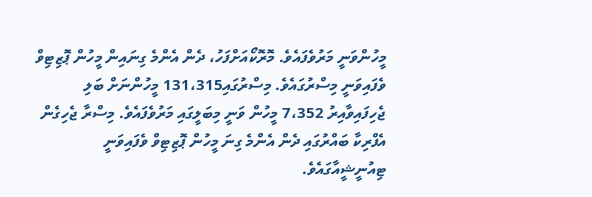މީހުންވަނީ މަރުވެފައެވެ. މޮރޮކޯއަށްފަހު، ދެން އެންމެ ގިނައިން މީހުން ޕޮޒިޓިވް ވެފައިވަނީ މިސްރުގައެވެ. މިސްރުގައި131،315 މީހުންނަށް ބަލި ޖެހިފައިވާއިރު 7،352 މީހުން ވަނީ މިބަލީގައި މަރުވެފައެވެ. މިސްރާ ޖެހިގެން އެފްރިކާ ބައްރުގައި ދެން އެންމެ ގިނަ މީހުން ޕޮޒިޓިވް ވެފައިވަނީ ޓިއުނީޝީއާގައެވެ.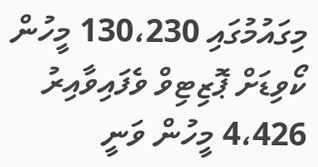މިގައުމުގައި 130،230 މީހުން ކޯވިޑަށް ޕޮޒިޓިވް ވެފައިވާއިރު 4،426 މީހުން ވަނީ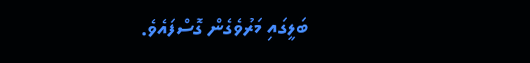ބަލީގައި މަރުވެގެން ގޮސްފައެވެ.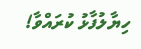ހިޔާލުފާޅު ކުރައްވާ!